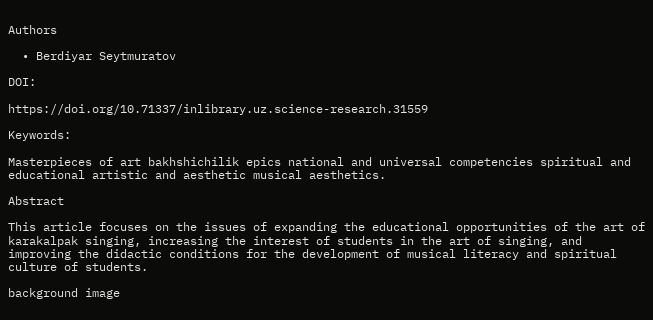Authors

  • Berdiyar Seytmuratov

DOI:

https://doi.org/10.71337/inlibrary.uz.science-research.31559

Keywords:

Masterpieces of art bakhshichilik epics national and universal competencies spiritual and educational artistic and aesthetic musical aesthetics.

Abstract

This article focuses on the issues of expanding the educational opportunities of the art of karakalpak singing, increasing the interest of students in the art of singing, and improving the didactic conditions for the development of musical literacy and spiritual culture of students.

background image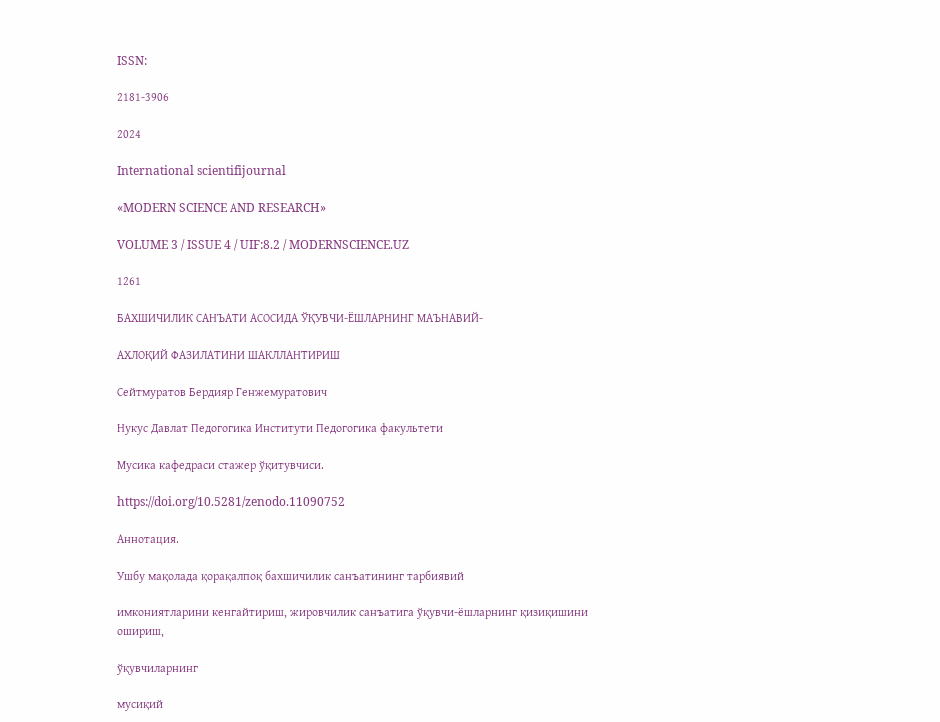ISSN:

2181-3906

2024

International scientifijournal

«MODERN SCIENCE АND RESEARCH»

VOLUME 3 / ISSUE 4 / UIF:8.2 / MODERNSCIENCE.UZ

1261

БАХШИЧИЛИК САНЪАТИ АСОСИДА ЎҚУВЧИ-ЁШЛАРНИНГ МАЪНАВИЙ-

АХЛОҚИЙ ФАЗИЛАТИНИ ШАКЛЛАНТИРИШ

Сейтмуратов Бердияр Генжемуратович

Нукус Давлат Педогогика Институти Педогогика факультети

Мусика кафедраси стажер ўқитувчиси.

https://doi.org/10.5281/zenodo.11090752

Аннотация.

Ушбу мақолада қорақалпоқ бахшичилик санъатининг тарбиявий

имкониятларини кенгайтириш, жировчилик санъатига ўқувчи-ёшларнинг қизиқишини
ошириш,

ўқувчиларнинг

мусиқий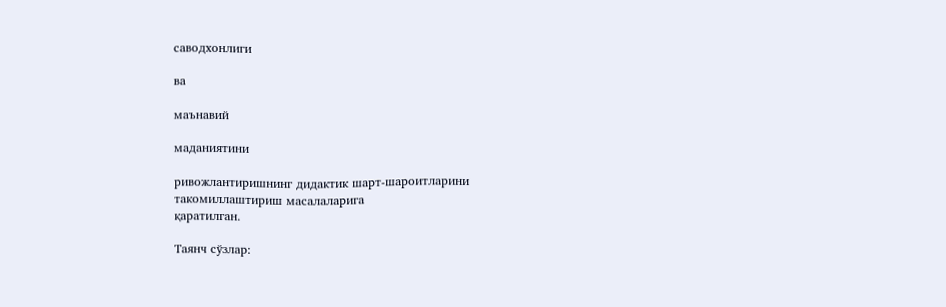саводхонлиги

ва

маънавий

маданиятини

ривожлантиришнинг дидактик шарт-шароитларини такомиллаштириш масалаларига
қаратилган.

Таянч сўзлар: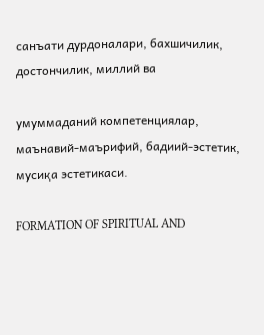санъати дурдоналари, бахшичилик, достончилик, миллий ва

умуммаданий компетенциялар, маънавий-маърифий, бадиий-эстетик, мусиқа эстетикаси.

FORMATION OF SPIRITUAL AND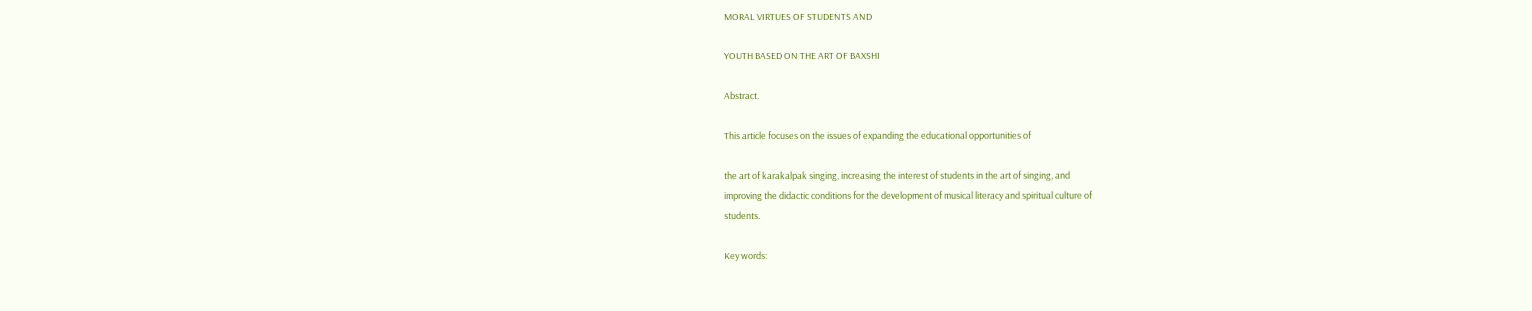MORAL VIRTUES OF STUDENTS AND

YOUTH BASED ON THE ART OF BAXSHI

Abstract.

This article focuses on the issues of expanding the educational opportunities of

the art of karakalpak singing, increasing the interest of students in the art of singing, and
improving the didactic conditions for the development of musical literacy and spiritual culture of
students.

Key words: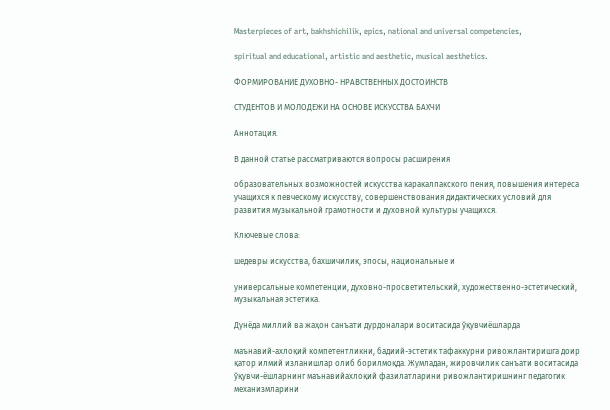Masterpieces of art, bakhshichilik, epics, national and universal competencies,

spiritual and educational, artistic and aesthetic, musical aesthetics.

ФОРМИРОВАНИЕ ДУХОВНО- НРАВСТВЕННЫХ ДОСТОИНСТВ

СТУДЕНТОВ И МОЛОДЕЖИ НА ОСНОВЕ ИСКУССТВА БАХЧИ

Аннотация.

В данной статье рассматриваются вопросы расширения

образовательных возможностей искусства каракалпакского пения, повышения интереса
учащихся к певческому искусству, совершенствования дидактических условий для
развития музыкальной грамотности и духовной культуры учащихся.

Ключевые слова:

шедевры искусства, бахшичилик, эпосы, национальные и

универсальные компетенции, духовно-просветительский, художественно-эстетический,
музыкальная эстетика.

Дунёда миллий ва жаҳон санъати дурдоналари воситасида ўқувчиёшларда

маънавий-ахлоқий компетентликни, бадиий-эстетик тафаккурни ривожлантиришга доир
қатор илмий изланишлар олиб борилмоқда. Жумладан, жировчилик санъати воситасида
ўқувчи-ёшларнинг маънавийахлоқий фазилатларини ривожлантиришнинг педагогик
механизмларини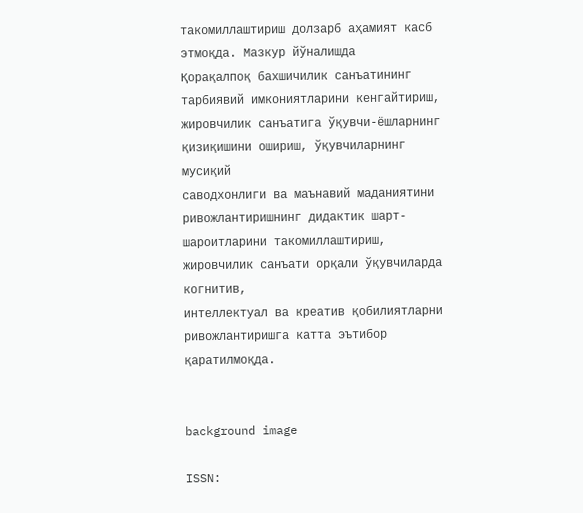такомиллаштириш долзарб аҳамият касб этмоқда. Мазкур йўналишда
Қорақалпоқ бахшичилик санъатининг тарбиявий имкониятларини кенгайтириш,
жировчилик санъатига ўқувчи-ёшларнинг қизиқишини ошириш, ўқувчиларнинг мусиқий
саводхонлиги ва маънавий маданиятини ривожлантиришнинг дидактик шарт-
шароитларини такомиллаштириш, жировчилик санъати орқали ўқувчиларда когнитив,
интеллектуал ва креатив қобилиятларни ривожлантиришга катта эътибор қаратилмоқда.


background image

ISSN: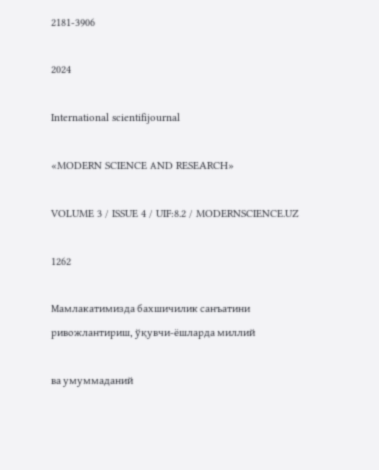2181-3906

2024

International scientifijournal

«MODERN SCIENCE АND RESEARCH»

VOLUME 3 / ISSUE 4 / UIF:8.2 / MODERNSCIENCE.UZ

1262

Мамлакатимизда бахшичилик санъатини ривожлантириш, ўқувчи-ёшларда миллий

ва умуммаданий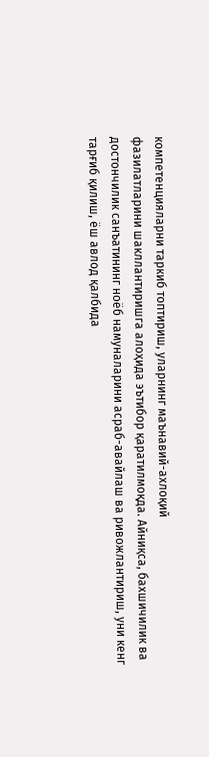компетенцияларни таркиб топтириш, уларнинг маънавий-ахлоқий
фазилатларини шакллантиришга алоҳида эътибор қаратилмоқда. Айниқса, бахшичилик ва
достончилик санъатининг ноёб намуналарини асраб-авайлаш ва ривожлантириш, уни кенг
тарғиб қилиш, ёш авлод қалбида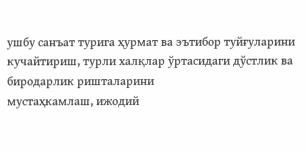ушбу санъат турига ҳурмат ва эътибор туйғуларини
кучайтириш, турли халқлар ўртасидаги дўстлик ва биродарлик ришталарини
мустаҳкамлаш, ижодий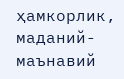ҳамкорлик, маданий-маънавий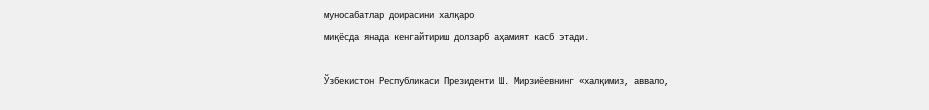муносабатлар доирасини халқаро
миқёсда янада кенгайтириш долзарб аҳамият касб этади.

Ўзбекистон Республикаси Президенти Ш. Мирзиёевнинг «халқимиз, аввало,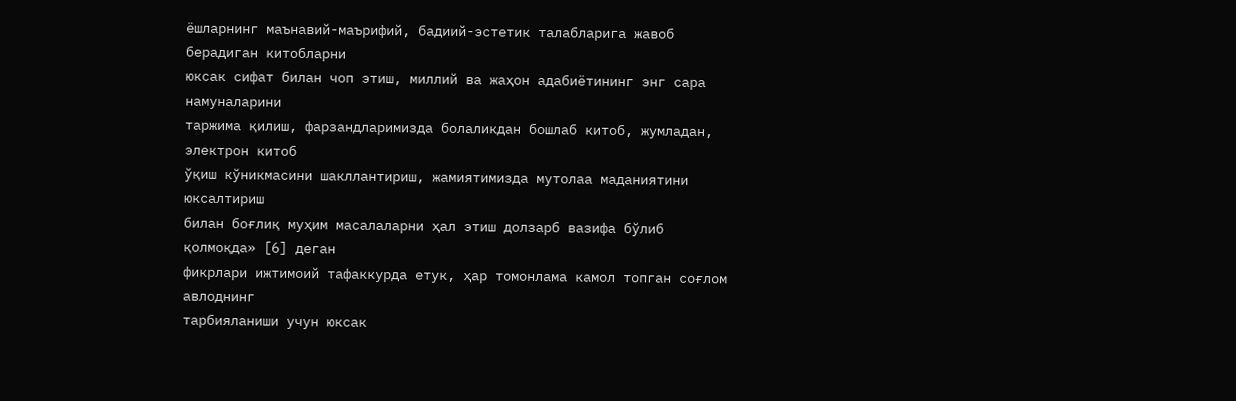ёшларнинг маънавий-маърифий, бадиий-эстетик талабларига жавоб берадиган китобларни
юксак сифат билан чоп этиш, миллий ва жаҳон адабиётининг энг сара намуналарини
таржима қилиш, фарзандларимизда болаликдан бошлаб китоб, жумладан, электрон китоб
ўқиш кўникмасини шакллантириш, жамиятимизда мутолаа маданиятини юксалтириш
билан боғлиқ муҳим масалаларни ҳал этиш долзарб вазифа бўлиб қолмоқда» [6] деган
фикрлари ижтимоий тафаккурда етук, ҳар томонлама камол топган соғлом авлоднинг
тарбияланиши учун юксак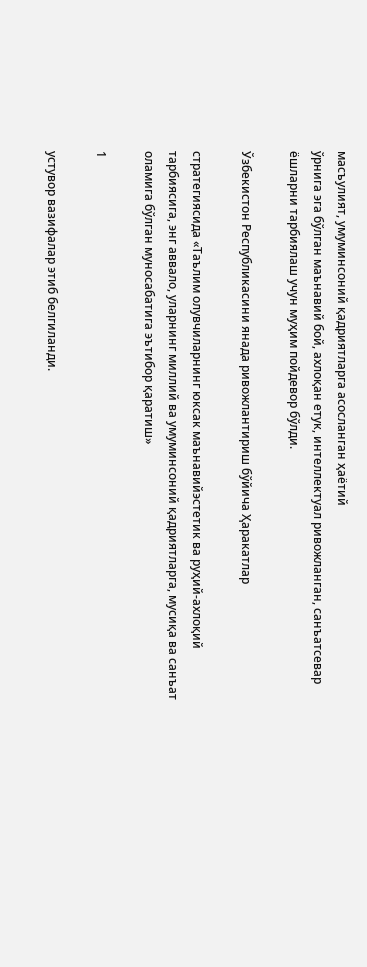масъулият, умуминсоний қадриятларга асосланган ҳаётий
ўрнига эга бўлган маънавий бой, ахлоқан етук, интеллектуал ривожланган, санъатсевар
ёшларни тарбиялаш учун муҳим пойдевор бўлди.

Ўзбекистон Республикасини янада ривожлантириш бўйича Ҳаракатлар

стратегиясида «Таълим олувчиларнинг юксак маънавийэстетик ва руҳий-ахлоқий
тарбиясига, энг аввало, уларнинг миллий ва умуминсоний қадриятларга, мусиқа ва санъат
оламига бўлган муносабатига эътибор қаратиш»

1

устувор вазифалар этиб белгиланди.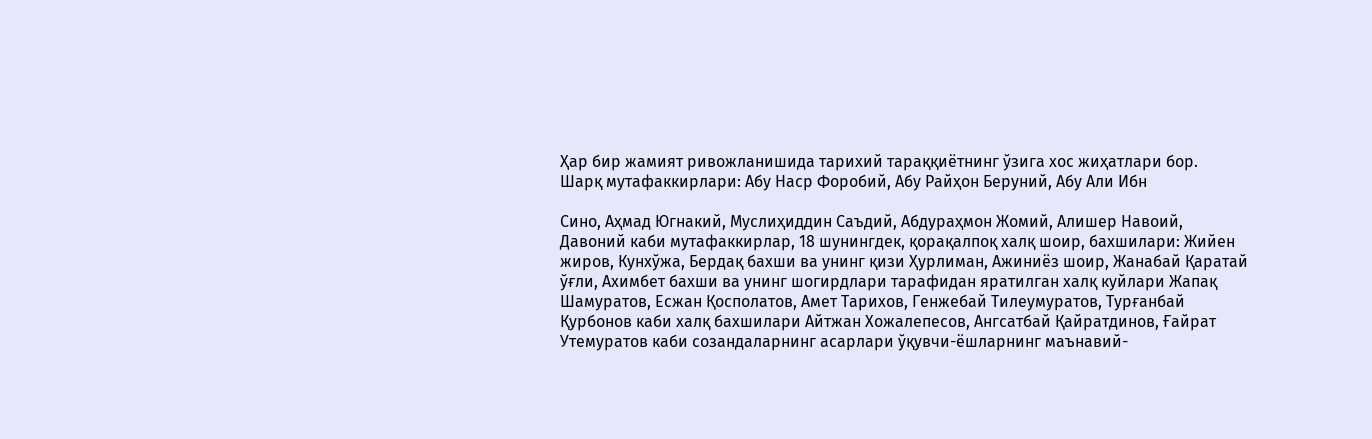Ҳар бир жамият ривожланишида тарихий тараққиётнинг ўзига хос жиҳатлари бор.
Шарқ мутафаккирлари: Абу Наср Форобий, Абу Райҳон Беруний, Абу Али Ибн

Сино, Аҳмад Югнакий, Муслиҳиддин Саъдий, Абдураҳмон Жомий, Алишер Навоий,
Давоний каби мутафаккирлар, 18 шунингдек, қорақалпоқ халқ шоир, бахшилари: Жийен
жиров, Кунхўжа, Бердақ бахши ва унинг қизи Ҳурлиман, Ажиниёз шоир, Жанабай Қаратай
ўғли, Ахимбет бахши ва унинг шогирдлари тарафидан яратилган халқ куйлари Жапақ
Шамуратов, Есжан Қосполатов, Амет Тарихов, Генжебай Тилеумуратов, Турғанбай
Қурбонов каби халқ бахшилари Айтжан Хожалепесов, Ангсатбай Қайратдинов, Ғайрат
Утемуратов каби созандаларнинг асарлари ўқувчи-ёшларнинг маънавий-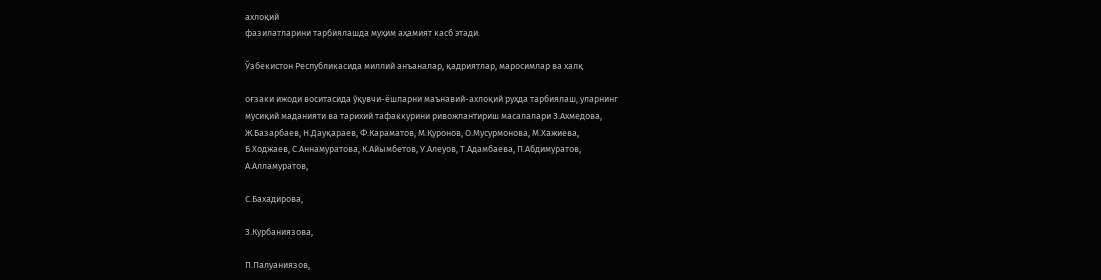ахлоқий
фазилатларини тарбиялашда муҳим аҳамият касб этади.

Ўзбекистон Республикасида миллий анъаналар, қадриятлар, маросимлар ва халқ

оғзаки ижоди воситасида ўқувчи-ёшларни маънавий-ахлоқий руҳда тарбиялаш, уларнинг
мусиқий маданияти ва тарихий тафаккурини ривожлантириш масалалари З.Ахмедова,
Ж.Базарбаев, Н.Дауқараев, Ф.Караматов, М.Қуронов, О.Мусурмонова, М.Хажиева,
Б.Ходжаев, С.Аннамуратова, К.Айымбетов, У.Алеуов, Т.Адамбаева, П.Абдимуратов,
А.Алламуратов,

С.Бахадирова,

З.Курбаниязова,

П.Палуаниязов,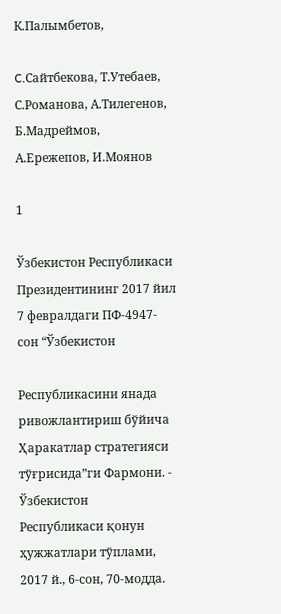К.Палымбетов,

C.Сайтбекова, Т.Утебаев, С.Романова, А.Тилегенов, Б.Мадреймов, А.Ережепов, И.Моянов

1

Ўзбекистон Республикаси Президентининг 2017 йил 7 февралдаги ПФ-4947-сон “Ўзбекистон

Республикасини янада ривожлантириш бўйича Ҳаракатлар стратегияси тўғрисида”ги Фармони. - Ўзбекистон
Республикаси қонун ҳужжатлари тўплами, 2017 й., 6-сон, 70-модда.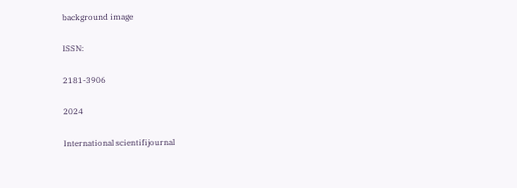background image

ISSN:

2181-3906

2024

International scientifijournal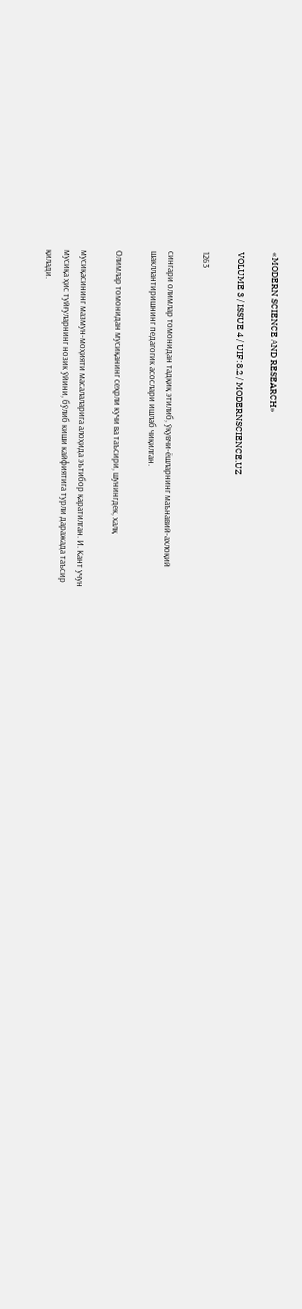«MODERN SCIENCE АND RESEARCH»

VOLUME 3 / ISSUE 4 / UIF:8.2 / MODERNSCIENCE.UZ

1263

сингари олимлар томонидан тадқиқ этилиб, ўқувчи-ёшларнинг маънавий-ахлоқий
шакллантиришнинг педагогик асослари ишлаб чиқилган.

Олимлар томонидан мусиқанинг сеҳрли кучи ва таъсири, шунингдек, халқ

мусиқасининг мазмун-моҳияти масалаларига алоҳида эътибор қаратилган. И. Кант учун
мусиқа ҳис туйғуларнинг нозик ўйини, бўлиб киши кайфиятига турли даражада таъсир
қилади.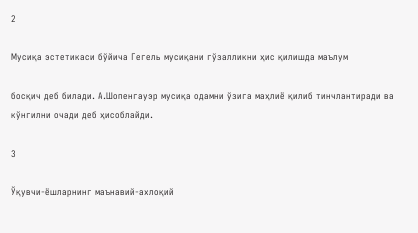2

Мусиқа эстетикаси бўйича Гегель мусиқани гўзалликни ҳис қилишда маълум

босқич деб билади. А.Шопенгауэр мусиқа одамни ўзига маҳлиё қилиб тинчлантиради ва
кўнгилни очади деб ҳисоблайди.

3

Ўқувчи-ёшларнинг маънавий-ахлоқий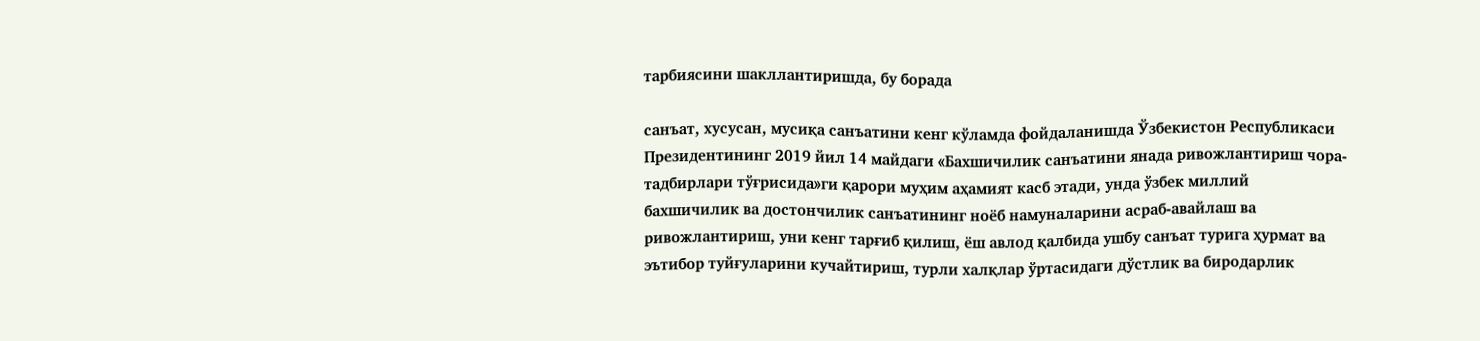тарбиясини шакллантиришда, бу борада

санъат, хусусан, мусиқа санъатини кенг кўламда фойдаланишда Ўзбекистон Республикаси
Президентининг 2019 йил 14 майдаги «Бахшичилик санъатини янада ривожлантириш чора-
тадбирлари тўғрисида»ги қарори муҳим аҳамият касб этади, унда ўзбек миллий
бахшичилик ва достончилик санъатининг ноёб намуналарини асраб-авайлаш ва
ривожлантириш, уни кенг тарғиб қилиш, ёш авлод қалбида ушбу санъат турига ҳурмат ва
эътибор туйғуларини кучайтириш, турли халқлар ўртасидаги дўстлик ва биродарлик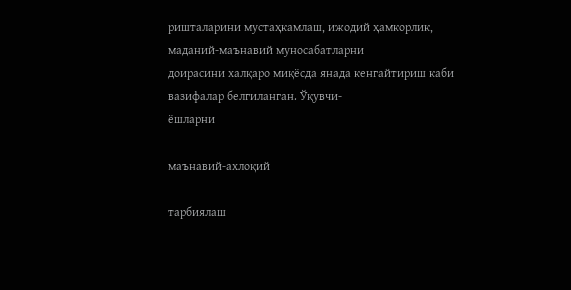ришталарини мустаҳкамлаш, ижодий ҳамкорлик, маданий-маънавий муносабатларни
доирасини халқаро миқёсда янада кенгайтириш каби вазифалар белгиланган. Ўқувчи-
ёшларни

маънавий-ахлоқий

тарбиялаш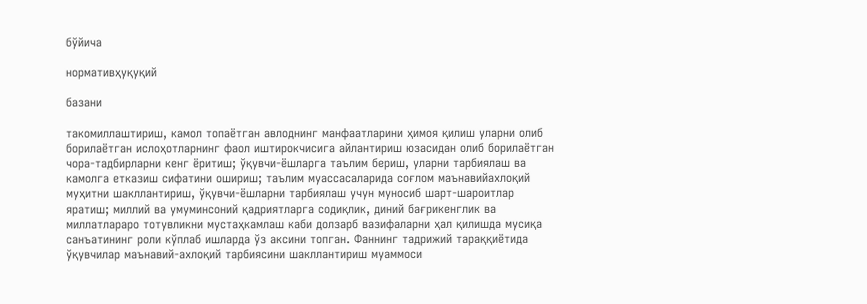бўйича

нормативҳуқуқий

базани

такомиллаштириш, камол топаётган авлоднинг манфаатларини ҳимоя қилиш уларни олиб
борилаётган ислоҳотларнинг фаол иштирокчисига айлантириш юзасидан олиб борилаётган
чора-тадбирларни кенг ёритиш; ўқувчи-ёшларга таълим бериш, уларни тарбиялаш ва
камолга етказиш сифатини ошириш; таълим муассасаларида соғлом маънавийахлоқий
муҳитни шакллантириш, ўқувчи-ёшларни тарбиялаш учун муносиб шарт-шароитлар
яратиш; миллий ва умуминсоний қадриятларга содиқлик, диний бағрикенглик ва
миллатлараро тотувликни мустаҳкамлаш каби долзарб вазифаларни ҳал қилишда мусиқа
санъатининг роли кўплаб ишларда ўз аксини топган. Фаннинг тадрижий тараққиётида
ўқувчилар маънавий-ахлоқий тарбиясини шакллантириш муаммоси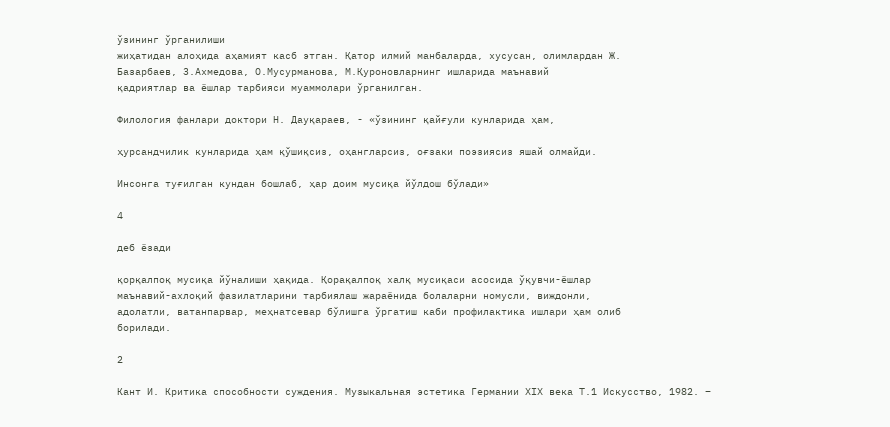ўзининг ўрганилиши
жиҳатидан алоҳида аҳамият касб этган. Қатор илмий манбаларда, хусусан, олимлардан Ж.
Базарбаев, З.Ахмедова, О.Мусурманова, М.Қуроновларнинг ишларида маънавий
қадриятлар ва ёшлар тарбияси муаммолари ўрганилган.

Филология фанлари доктори Н. Дауқараев, - «ўзининг қайғули кунларида ҳам,

ҳурсандчилик кунларида ҳам қўшиқсиз, оҳангларсиз, оғзаки поэзиясиз яшай олмайди.

Инсонга туғилган кундан бошлаб, ҳар доим мусиқа йўлдош бўлади»

4

деб ёзади

қорқалпоқ мусиқа йўналиши ҳақида. Қорақалпоқ халқ мусиқаси асосида ўқувчи-ёшлар
маънавий-ахлоқий фазилатларини тарбиялаш жараёнида болаларни номусли, виждонли,
адолатли, ватанпарвар, меҳнатсевар бўлишга ўргатиш каби профилактика ишлари ҳам олиб
борилади.

2

Кант И. Критика способности суждения. Музыкальная эстетика Германии XIX века Т.1 Искусство, 1982. –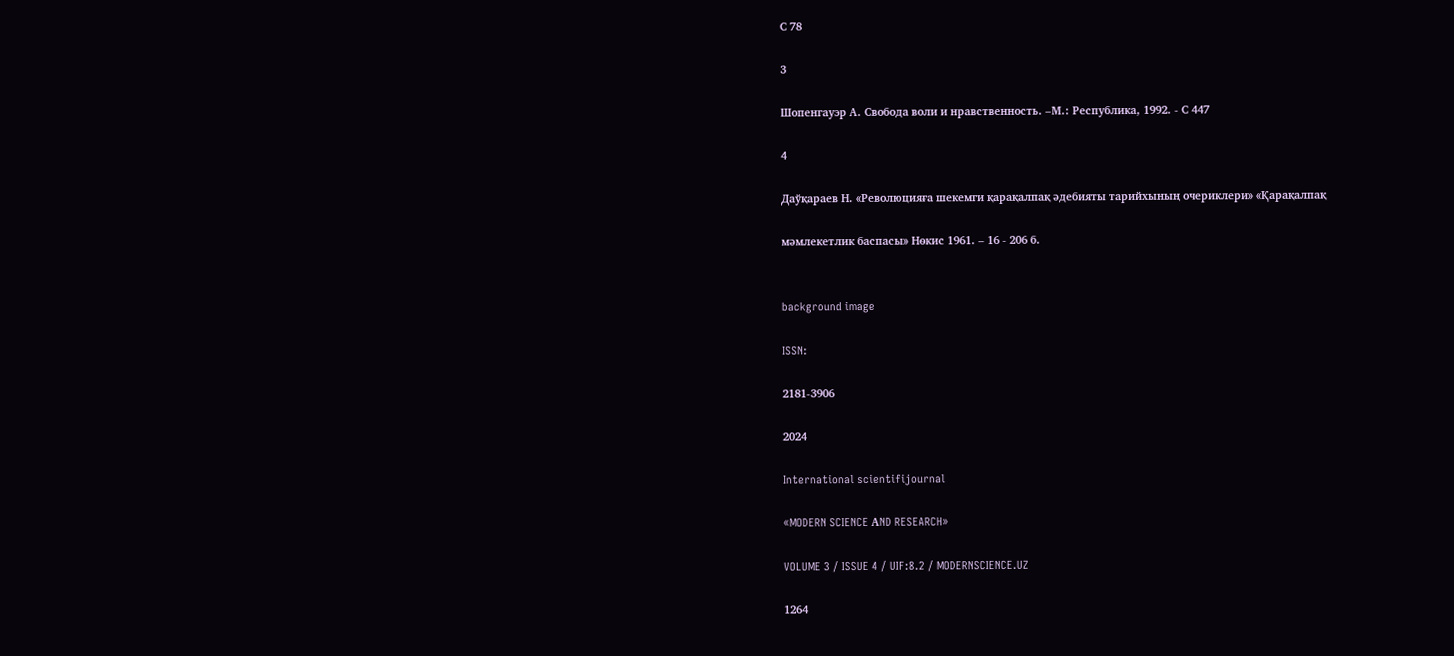С 78

3

Шопенгауэр А. Свобода воли и нравственность. –М.: Республика, 1992. - С 447

4

Даўқараев Н. «Революцияға шекемги қарақалпақ әдебияты тарийхының очериклери» «Қарақалпақ

мәмлекетлик баспасы» Нѳкис 1961. – 16 - 206 б.


background image

ISSN:

2181-3906

2024

International scientifijournal

«MODERN SCIENCE АND RESEARCH»

VOLUME 3 / ISSUE 4 / UIF:8.2 / MODERNSCIENCE.UZ

1264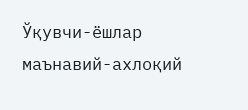Ўқувчи-ёшлар маънавий-ахлоқий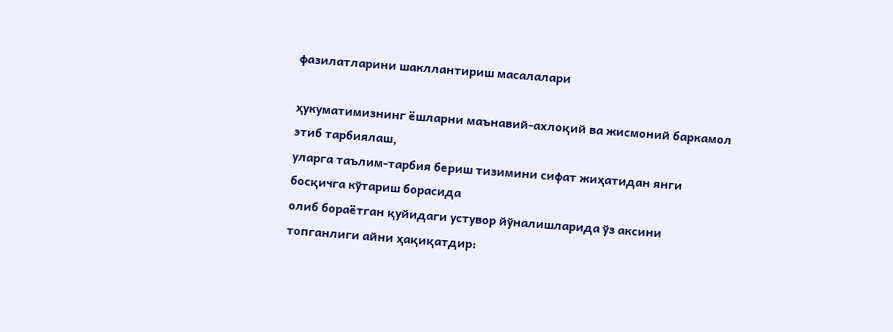фазилатларини шакллантириш масалалари

ҳукуматимизнинг ёшларни маънавий-ахлоқий ва жисмоний баркамол этиб тарбиялаш,
уларга таълим-тарбия бериш тизимини сифат жиҳатидан янги босқичга кўтариш борасида
олиб бораётган қуйидаги устувор йўналишларида ўз аксини топганлиги айни ҳақиқатдир: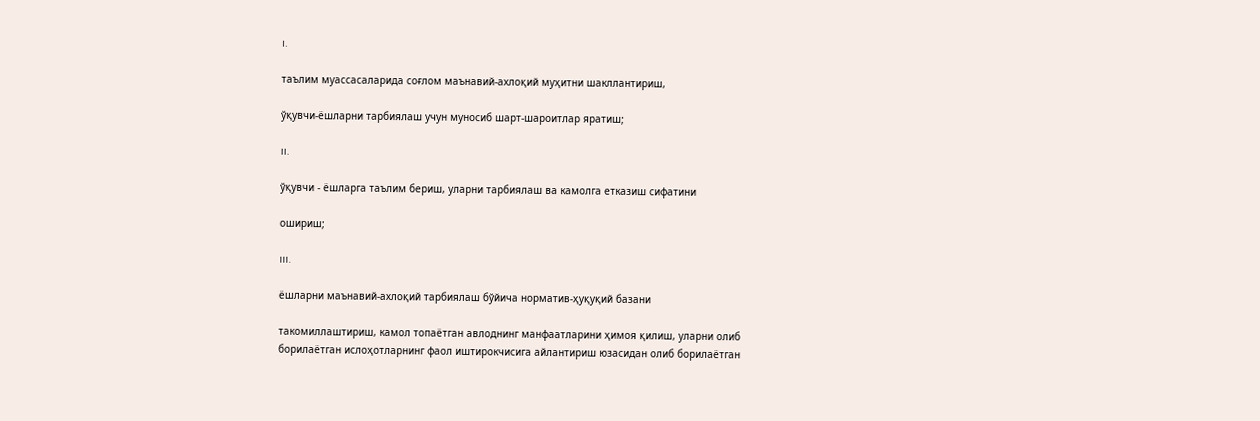I.

таълим муассасаларида соғлом маънавий-ахлоқий муҳитни шакллантириш,

ўқувчи-ёшларни тарбиялаш учун муносиб шарт-шароитлар яратиш;

II.

ўқувчи - ёшларга таълим бериш, уларни тарбиялаш ва камолга етказиш сифатини

ошириш;

III.

ёшларни маънавий-ахлоқий тарбиялаш бўйича норматив-ҳуқуқий базани

такомиллаштириш, камол топаётган авлоднинг манфаатларини ҳимоя қилиш, уларни олиб
борилаётган ислоҳотларнинг фаол иштирокчисига айлантириш юзасидан олиб борилаётган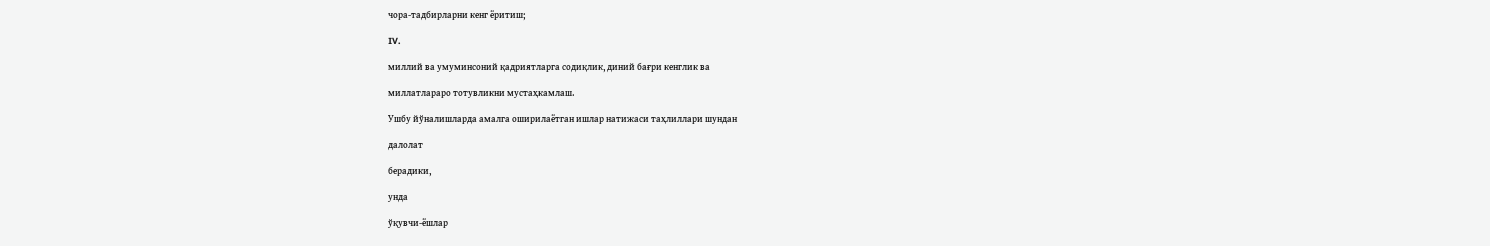чора-тадбирларни кенг ёритиш;

IV.

миллий ва умуминсоний қадриятларга содиқлик, диний бағри кенглик ва

миллатлараро тотувликни мустаҳкамлаш.

Ушбу йўналишларда амалга оширилаётган ишлар натижаси таҳлиллари шундан

далолат

берадики,

унда

ўқувчи-ёшлар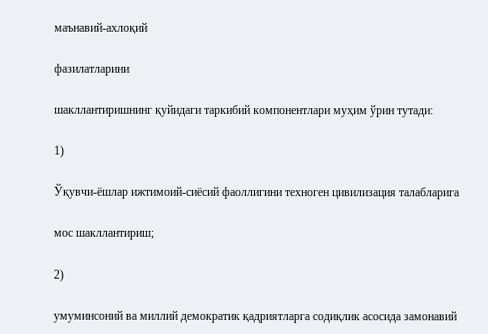маънавий-ахлоқий

фазилатларини

шакллантиришнинг қуйидаги таркибий компонентлари муҳим ўрин тутади:

1)

Ўқувчи-ёшлар ижтимоий-сиёсий фаоллигини техноген цивилизация талабларига

мос шакллантириш;

2)

умуминсоний ва миллий демократик қадриятларга содиқлик асосида замонавий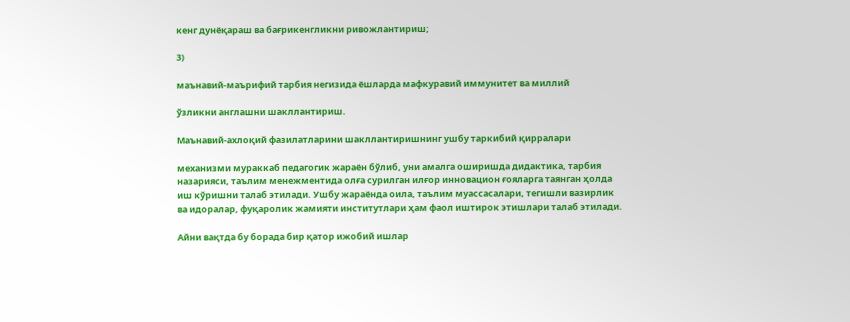кенг дунёқараш ва бағрикенгликни ривожлантириш;

3)

маънавий-маърифий тарбия негизида ёшларда мафкуравий иммунитет ва миллий

ўзликни англашни шакллантириш.

Маънавий-ахлоқий фазилатларини шакллантиришнинг ушбу таркибий қирралари

механизми мураккаб педагогик жараён бўлиб, уни амалга оширишда дидактика, тарбия
назарияси, таълим менежментида олға сурилган илғор инновацион ғояларга таянган ҳолда
иш кўришни талаб этилади. Ушбу жараёнда оила, таълим муассасалари, тегишли вазирлик
ва идоралар, фуқаролик жамияти институтлари ҳам фаол иштирок этишлари талаб этилади.

Айни вақтда бу борада бир қатор ижобий ишлар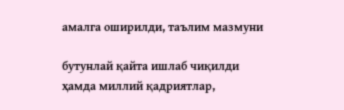амалга оширилди, таълим мазмуни

бутунлай қайта ишлаб чиқилди ҳамда миллий қадриятлар,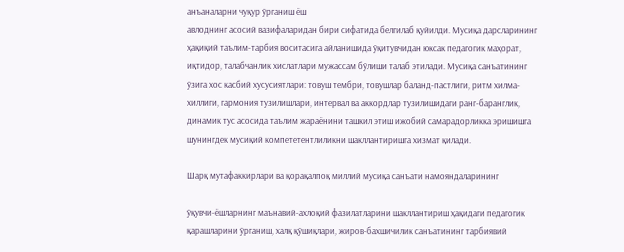анъаналарни чуқур ўрганиш ёш
авлоднинг асосий вазифаларидан бири сифатида белгилаб қуйилди. Мусиқа дарсларининг
ҳақиқий таълим-тарбия воситасига айланишида ўқитувчидан юксак педагогик маҳорат,
иқтидор, талабчанлик хислатлари мужассам бўлиши талаб этилади. Мусиқа санъатининг
ўзига хос касбий хусусиятлари: товуш тембри, товушлар баланд-пастлиги, ритм хилма-
хиллиги, гармония тузилишлари, интервал ва аккордлар тузилишидаги ранг-баранглик,
динамик тус асосида таълим жараёнини ташкил этиш ижобий самарадорликка эришишга
шунингдек мусиқий компететентлиликни шакллантиришга хизмат қилади.

Шарқ мутафаккирлари ва қорақалпоқ миллий мусиқа санъати намояндаларининг

ўқувчи-ёшларнинг маънавий-ахлоқий фазилатларини шакллантириш ҳақидаги педагогик
қарашларини ўрганиш, халқ қўшиқлари, жиров-бахшичилик санъатининг тарбиявий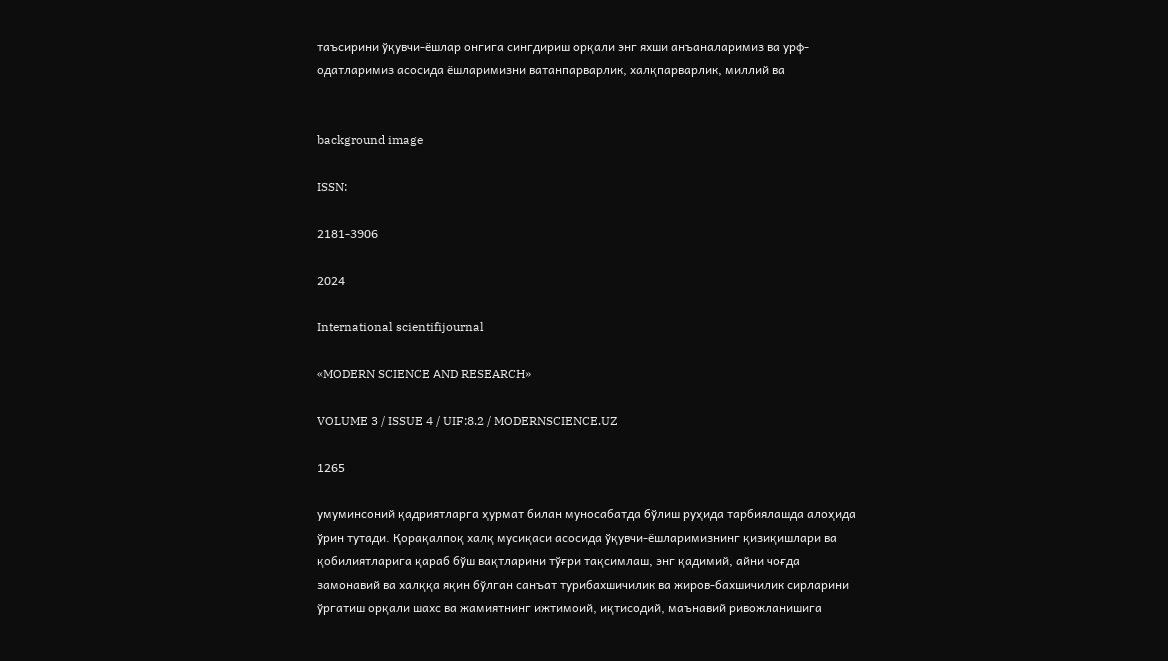таъсирини ўқувчи-ёшлар онгига сингдириш орқали энг яхши анъаналаримиз ва урф-
одатларимиз асосида ёшларимизни ватанпарварлик, халқпарварлик, миллий ва


background image

ISSN:

2181-3906

2024

International scientifijournal

«MODERN SCIENCE АND RESEARCH»

VOLUME 3 / ISSUE 4 / UIF:8.2 / MODERNSCIENCE.UZ

1265

умуминсоний қадриятларга ҳурмат билан муносабатда бўлиш руҳида тарбиялашда алоҳида
ўрин тутади. Қорақалпоқ халқ мусиқаси асосида ўқувчи-ёшларимизнинг қизиқишлари ва
қобилиятларига қараб бўш вақтларини тўғри тақсимлаш, энг қадимий, айни чоғда
замонавий ва халққа яқин бўлган санъат турибахшичилик ва жиров-бахшичилик сирларини
ўргатиш орқали шахс ва жамиятнинг ижтимоий, иқтисодий, маънавий ривожланишига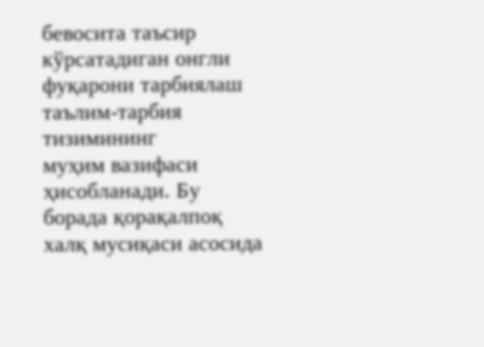бевосита таъсир кўрсатадиган онгли фуқарони тарбиялаш таълим-тарбия тизимининг
муҳим вазифаси ҳисобланади. Бу борада қорақалпоқ халқ мусиқаси асосида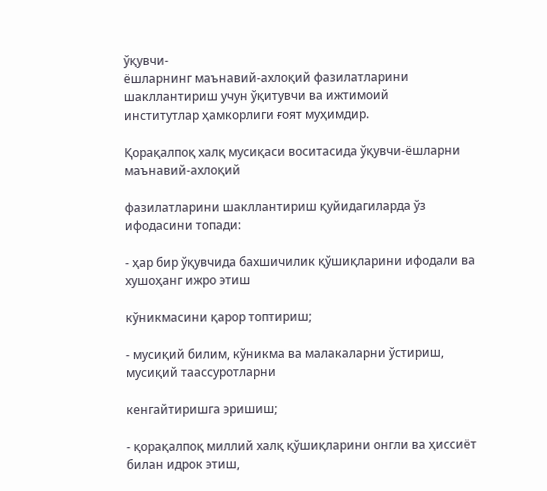ўқувчи-
ёшларнинг маънавий-ахлоқий фазилатларини шакллантириш учун ўқитувчи ва ижтимоий
институтлар ҳамкорлиги ғоят муҳимдир.

Қорақалпоқ халқ мусиқаси воситасида ўқувчи-ёшларни маънавий-ахлоқий

фазилатларини шакллантириш қуйидагиларда ўз ифодасини топади:

- ҳар бир ўқувчида бахшичилик қўшиқларини ифодали ва хушоҳанг ижро этиш

кўникмасини қарор топтириш;

- мусиқий билим, кўникма ва малакаларни ўстириш, мусиқий таассуротларни

кенгайтиришга эришиш;

- қорақалпоқ миллий халқ қўшиқларини онгли ва ҳиссиёт билан идрок этиш,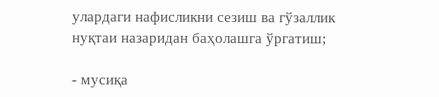улардаги нафисликни сезиш ва гўзаллик нуқтаи назаридан баҳолашга ўргатиш;

- мусиқа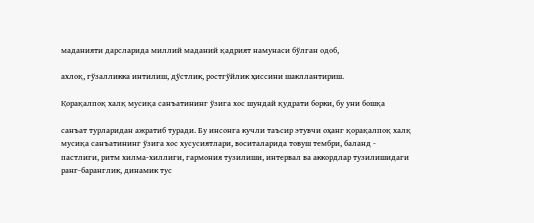маданияти дарсларида миллий маданий қадрият намунаси бўлган одоб,

ахлоқ, гўзалликка интилиш, дўстлик, ростгўйлик ҳиссини шакллантириш.

Қорақалпоқ халқ мусиқа санъатининг ўзига хос шундай қудрати борки, бу уни бошқа

санъат турларидан ажратиб туради. Бу инсонга кучли таъсир этувчи оҳанг қорақалпоқ халқ
мусиқа санъатининг ўзига хос хусусиятлари, воситаларида товуш тембри, баланд -
пастлиги, ритм хилма-хиллиги, гармония тузилиши, интервал ва аккордлар тузилишидаги
ранг-баранглик, динамик тус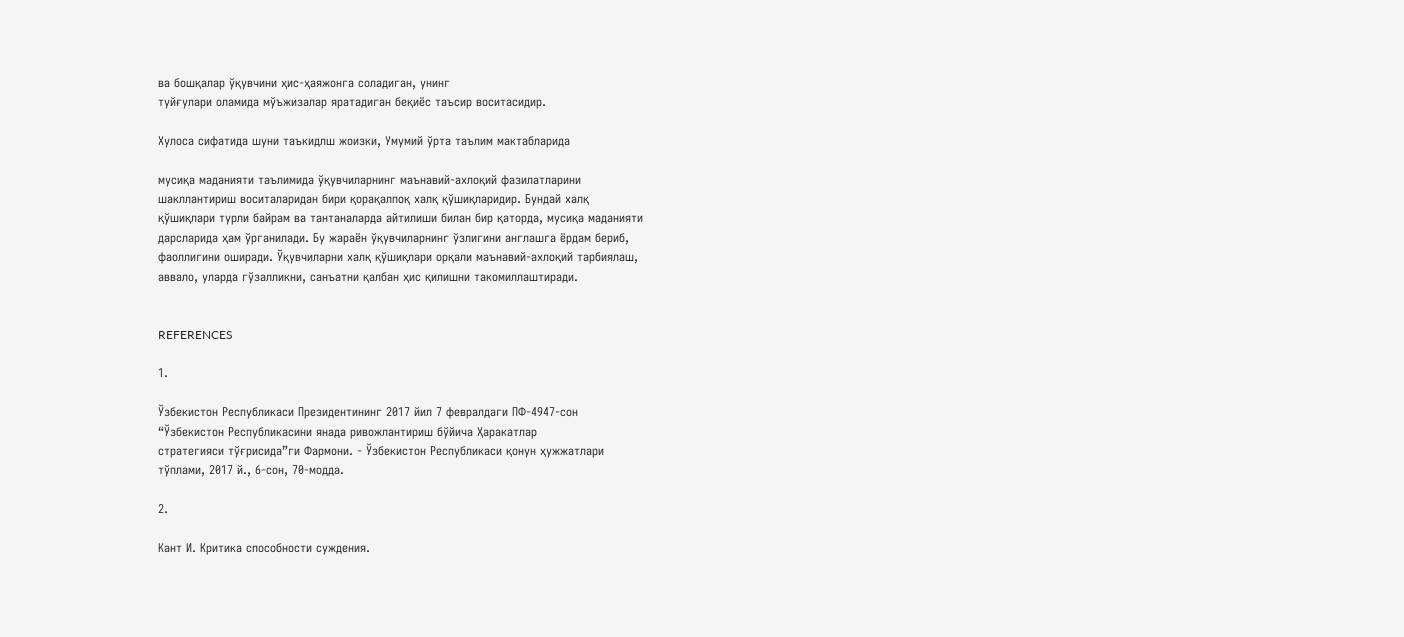ва бошқалар ўқувчини ҳис-ҳаяжонга соладиган, унинг
туйғулари оламида мўъжизалар яратадиган беқиёс таъсир воситасидир.

Хулоса сифатида шуни таъкидлш жоизки, Умумий ўрта таълим мактабларида

мусиқа маданияти таълимида ўқувчиларнинг маънавий-ахлоқий фазилатларини
шакллантириш воситаларидан бири қорақалпоқ халқ қўшиқларидир. Бундай халқ
қўшиқлари турли байрам ва тантаналарда айтилиши билан бир қаторда, мусиқа маданияти
дарсларида ҳам ўрганилади. Бу жараён ўқувчиларнинг ўзлигини англашга ёрдам бериб,
фаоллигини оширади. Ўқувчиларни халқ қўшиқлари орқали маънавий-ахлоқий тарбиялаш,
аввало, уларда гўзалликни, санъатни қалбан ҳис қилишни такомиллаштиради.


REFERENCES

1.

Ўзбекистон Республикаси Президентининг 2017 йил 7 февралдаги ПФ-4947-сон
“Ўзбекистон Республикасини янада ривожлантириш бўйича Ҳаракатлар
стратегияси тўғрисида”ги Фармони. - Ўзбекистон Республикаси қонун ҳужжатлари
тўплами, 2017 й., 6-сон, 70-модда.

2.

Кант И. Критика способности суждения.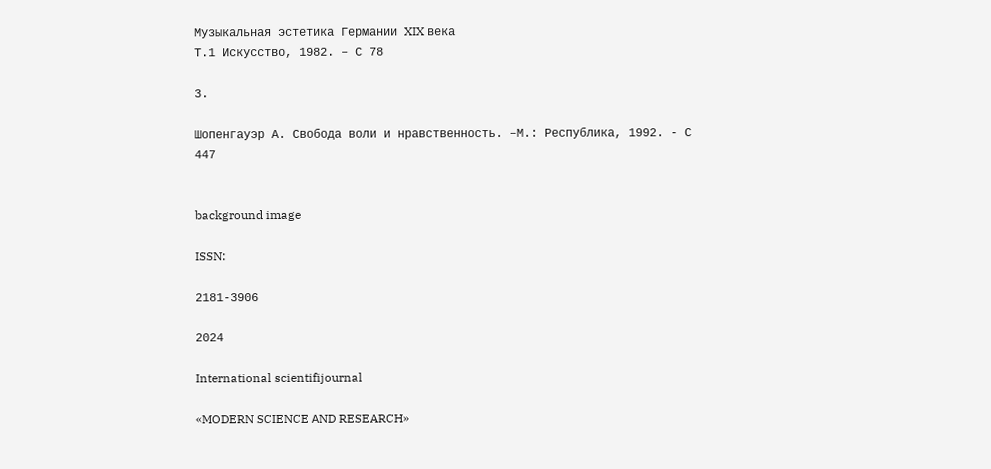Музыкальная эстетика Германии XIX века
Т.1 Искусство, 1982. – С 78

3.

Шопенгауэр А. Свобода воли и нравственность. –М.: Республика, 1992. - С 447


background image

ISSN:

2181-3906

2024

International scientifijournal

«MODERN SCIENCE АND RESEARCH»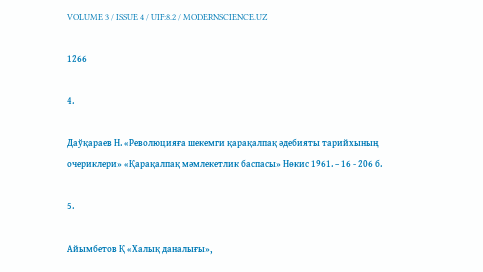VOLUME 3 / ISSUE 4 / UIF:8.2 / MODERNSCIENCE.UZ

1266

4.

Даўқараев Н. «Революцияға шекемги қарақалпақ әдебияты тарийхының
очериклери» «Қарақалпақ мәмлекетлик баспасы» Нѳкис 1961. – 16 - 206 б.

5.

Айымбетов Қ «Халық даналығы»,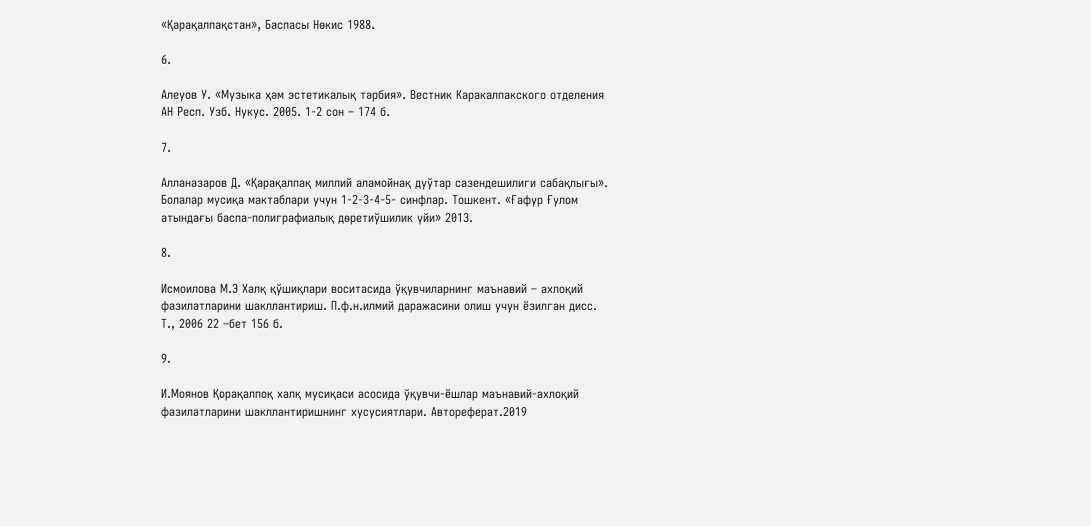«Қарақалпақстан», Баспасы Нөкис 1988.

6.

Алеуов У. «Музыка ҳәм эстетикалық тәрбия». Вестник Каракалпакского отделения
АН Респ. Узб. Нукус. 2005. 1-2 сон – 174 б.

7.

Алланазаров Д. «Қарақалпақ миллий аламойнақ дуўтар сазендешилиги сабақлығы».
Болалар мусиқа мактаблари учун 1-2-3-4-5- синфлар. Тошкент. «Ғафур Ғулом
атындағы баспа-полиграфиалық дѳретиўшилик үйи» 2013.

8.

Исмоилова М.Э Халқ қўшиқлари воситасида ўқувчиларнинг маънавий – ахлоқий
фазилатларини шакллантириш. П.ф.н.илмий даражасини олиш учун ёзилган дисс.
Т., 2006 22 –бет 156 б.

9.

И.Моянов Қорақалпоқ халқ мусиқаси асосида ўқувчи-ёшлар маънавий-ахлоқий
фазилатларини шакллантиришнинг хусусиятлари. Автореферат.2019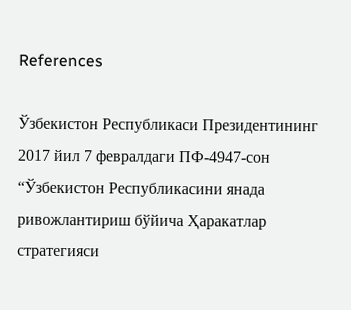References

Ўзбекистон Республикаси Президентининг 2017 йил 7 февралдаги ПФ-4947-сон “Ўзбекистон Республикасини янада ривожлантириш бўйича Ҳаракатлар стратегияси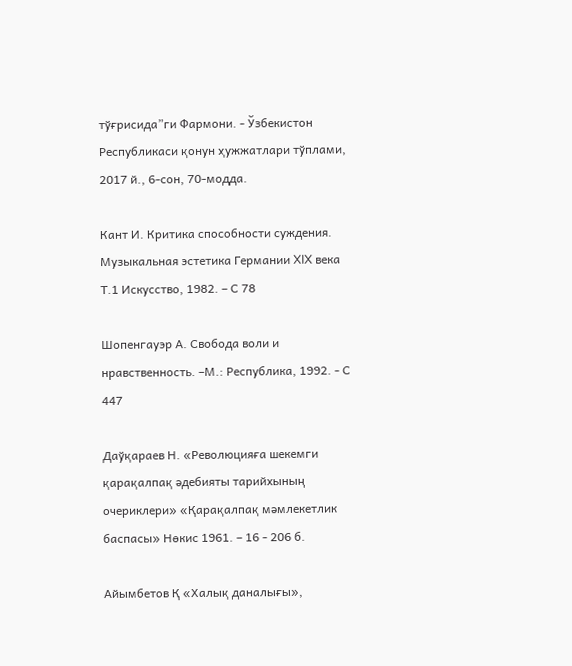тўғрисида”ги Фармони. - Ўзбекистон Республикаси қонун ҳужжатлари тўплами, 2017 й., 6-сон, 70-модда.

Кант И. Критика способности суждения. Музыкальная эстетика Германии XIX века Т.1 Искусство, 1982. – С 78

Шопенгауэр А. Свобода воли и нравственность. –М.: Республика, 1992. - С 447

Даўқараев Н. «Революцияға шекемги қарақалпақ әдебияты тарийхының очериклери» «Қарақалпақ мәмлекетлик баспасы» Нѳкис 1961. – 16 - 206 б.

Айымбетов Қ «Халық даналығы»,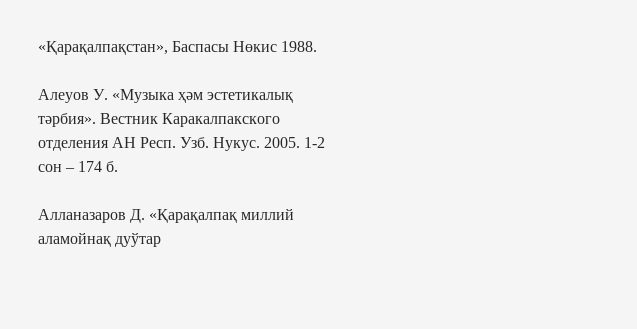«Қарақалпақстан», Баспасы Нөкис 1988.

Алеуов У. «Музыка ҳәм эстетикалық тәрбия». Вестник Каракалпакского отделения АН Респ. Узб. Нукус. 2005. 1-2 сон – 174 б.

Алланазаров Д. «Қарақалпақ миллий аламойнақ дуўтар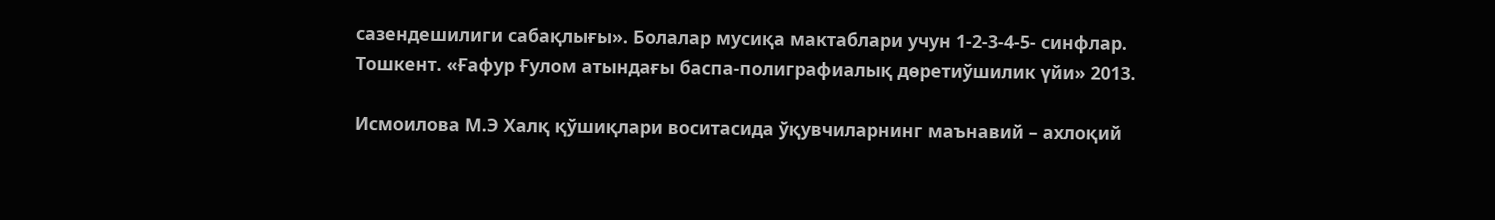сазендешилиги сабақлығы». Болалар мусиқа мактаблари учун 1-2-3-4-5- синфлар. Тошкент. «Ғафур Ғулом атындағы баспа-полиграфиалық дѳретиўшилик үйи» 2013.

Исмоилова М.Э Халқ қўшиқлари воситасида ўқувчиларнинг маънавий – ахлоқий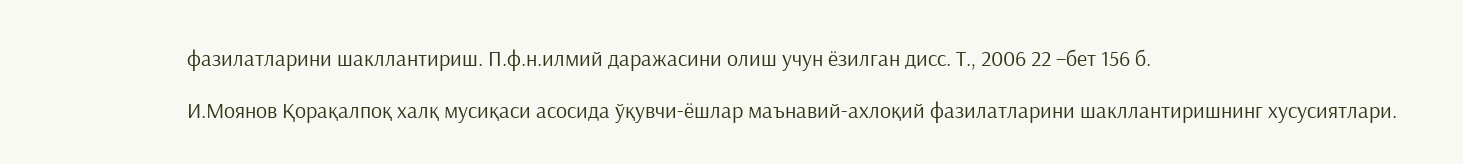фазилатларини шакллантириш. П.ф.н.илмий даражасини олиш учун ёзилган дисс. Т., 2006 22 –бет 156 б.

И.Моянов Қорақалпоқ халқ мусиқаси асосида ўқувчи-ёшлар маънавий-ахлоқий фазилатларини шакллантиришнинг хусусиятлари.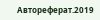Автореферат.2019